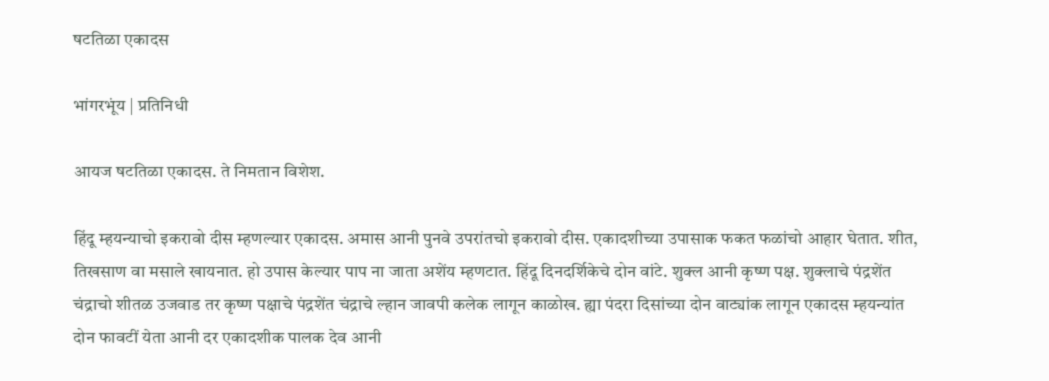षटतिळा एकादस

भांगरभूंय | प्रतिनिधी

आयज षटतिळा एकादस. ते निमतान विशेश.

हिंदू म्हयन्याचो इकरावो दीस म्हणल्यार एकादस. अमास आनी पुनवे उपरांतचो इकरावो दीस. एकादशीच्या उपासाक फकत फळांचो आहार घेतात. शीत, तिखसाण वा मसाले खायनात. हो उपास केल्यार पाप ना जाता अशेंय म्हणटात. हिंदू दिनदर्शिकेचे दोन वांटे. शुक्ल आनी कृष्ण पक्ष. शुक्लाचे पंद्रशेंत चंद्राचो शीतळ उजवाड तर कृष्ण पक्षाचे पंद्रशेंत चंद्राचे ल्हान जावपी कलेक लागून काळोख. ह्या पंदरा दिसांच्या दोन वाट्यांक लागून एकादस म्हयन्यांत दोन फावटीं येता आनी दर एकादशीक पालक देव आनी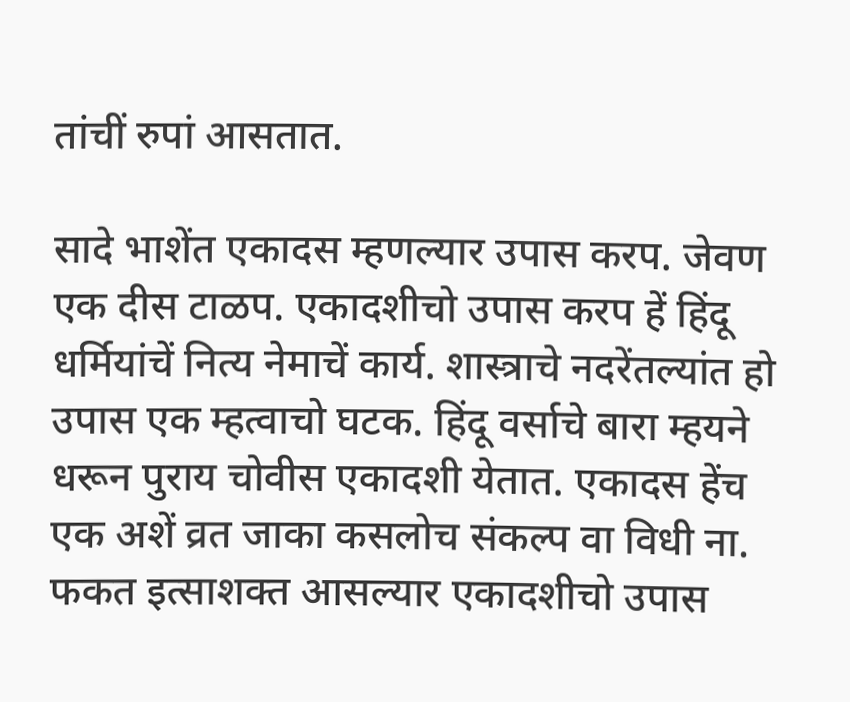तांचीं रुपां आसतात.

सादे भाशेंत एकादस म्हणल्यार उपास करप. जेवण एक दीस टाळप. एकादशीचो उपास करप हें हिंदू धर्मियांचें नित्य नेमाचें कार्य. शास्त्राचे नदरेंतल्यांत हो उपास एक म्हत्वाचो घटक. हिंदू वर्साचे बारा म्हयने धरून पुराय चोवीस एकादशी येतात. एकादस हेंच एक अशें व्रत जाका कसलोच संकल्प वा विधी ना. फकत इत्साशक्त आसल्यार एकादशीचो उपास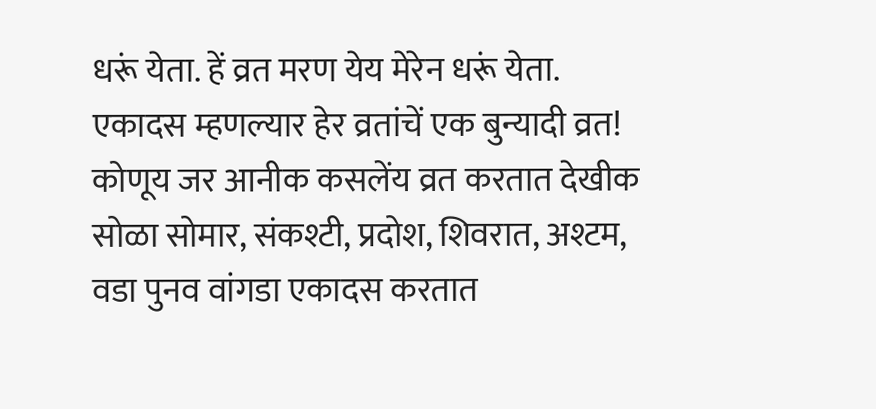धरूं येता. हें व्रत मरण येय मेरेन धरूं येता. एकादस म्हणल्यार हेर व्रतांचें एक बुन्यादी व्रत! कोणूय जर आनीक कसलेंय व्रत करतात देखीक सोळा सोमार, संकश्टी, प्रदोश, शिवरात, अश्टम, वडा पुनव वांगडा एकादस करतात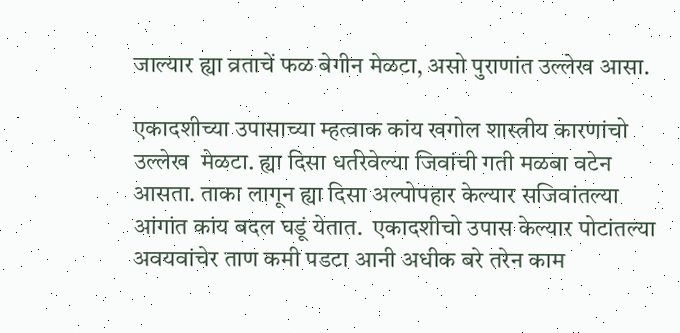जाल्यार ह्या व्रताचें फळ बेगीन मेळटा, असो पुराणांत उल्लेख आसा.

एकादशीच्या उपासाच्या म्हत्वाक कांय खगोल शास्त्रीय कारणांचो उल्लेख  मेळटा. ह्या दिसा धर्तरेवेल्या जिवांची गती मळबा वटेन आसता. ताका लागून ह्या दिसा अल्पोपहार केल्यार सजिवांतल्या आंगांत कांय बदल घडूं येतात.  एकादशीचो उपास केल्यार पोटांतल्या अवयवांचेर ताण कमी पडटा आनी अधीक बरे तरेन काम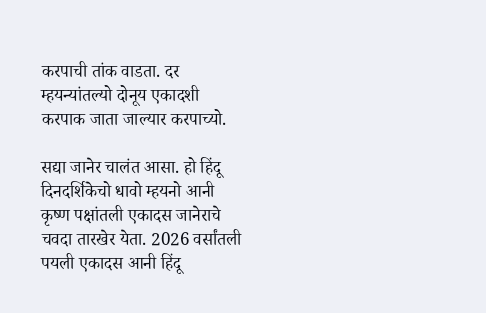करपाची तांक वाडता. दर म्हयन्यांतल्यो दोनूय एकादशी करपाक जाता जाल्यार करपाच्यो.

सद्या जानेर चालंत आसा. हो हिंदू दिनदर्शिकेचो धावो म्हयनो आनी कृष्ण पक्षांतली एकादस जानेराचे चवदा तारखेर येता. 2026 वर्सांतली पयली एकादस आनी हिंदू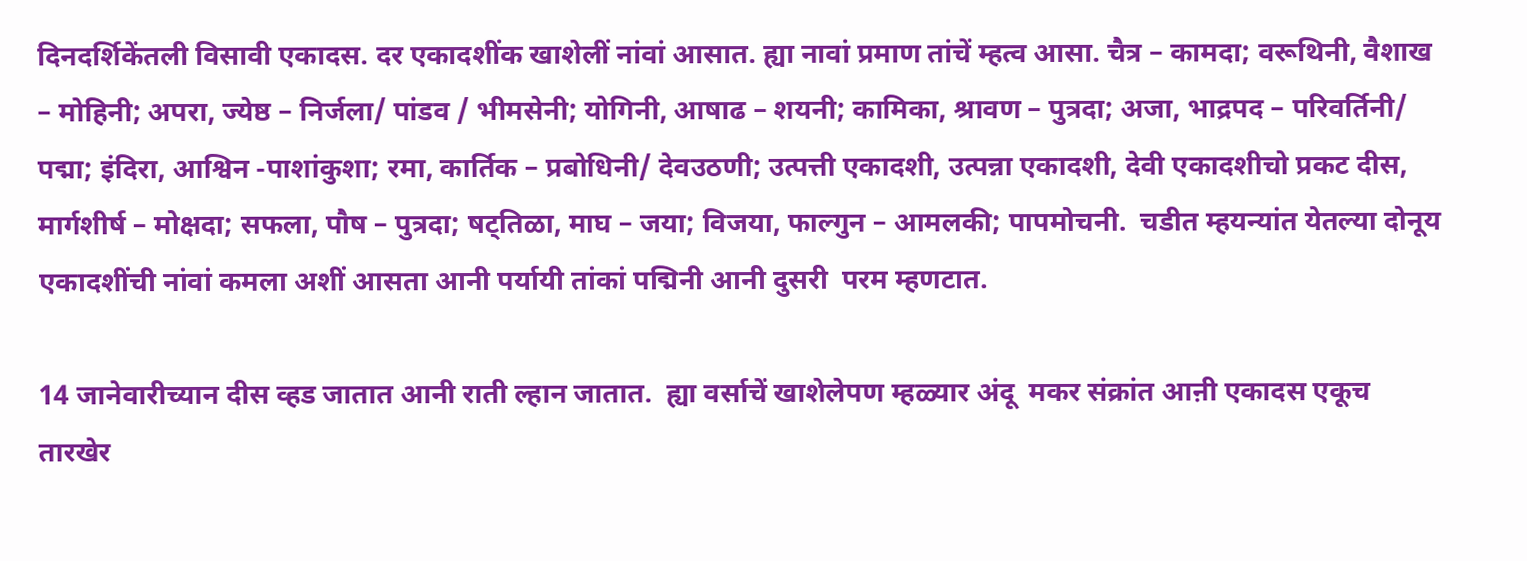दिनदर्शिकेंतली विसावी एकादस. दर एकादशींक खाशेलीं नांवां आसात. ह्या नावां प्रमाण तांचें म्हत्व आसा. चैत्र – कामदा; वरूथिनी, वैशाख – मोहिनी; अपरा, ज्येष्ठ – निर्जला/ पांडव / भीमसेनी; योगिनी, आषाढ – शयनी; कामिका, श्रावण – पुत्रदा; अजा, भाद्रपद – परिवर्तिनी/ पद्मा; इंदिरा, आश्विन -पाशांकुशा; रमा, कार्तिक – प्रबोधिनी/ देवउठणी; उत्पत्ती एकादशी, उत्पन्ना एकादशी, देवी एकादशीचो प्रकट दीस, मार्गशीर्ष – मोक्षदा; सफला, पौष – पुत्रदा; षट्‌तिळा, माघ – जया; विजया, फाल्गुन – आमलकी; पापमोचनी.  चडीत म्हयन्यांत येतल्या दोनूय एकादशींची नांवां कमला अशीं आसता आनी पर्यायी तांकां पद्मिनी आनी दुसरी  परम म्हणटात.

14 जानेवारीच्यान दीस व्हड जातात आनी राती ल्हान जातात.  ह्या वर्साचें खाशेलेपण म्हळ्यार अंदू  मकर संक्रांत आऩी एकादस एकूच तारखेर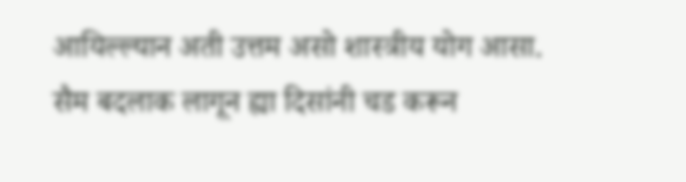आयिल्ल्यान अती उत्तम असो शास्त्रीय योग आसा. सैम बदलाक लागून ह्या दिसांनी चड करून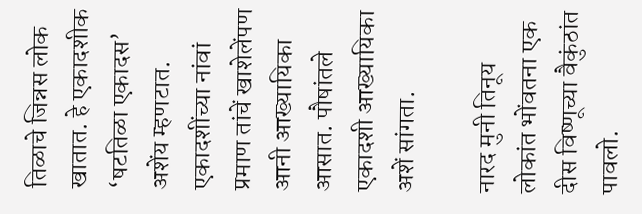तिळाचे जिन्नस लोक खातात. हे एकादशीक ‘षटतिळा एकादस’ अशेंय म्हणटात. एकादशींच्या नांवां प्रमाण तांचें खाशेलेंपण आनी आख्यायिका आसात. पौषांतले  एकादशी आख्यायिका अशें सांगता.

नारद मुनी तिनूय लोकांत भोंवतना एक दीस विष्णूच्या वैकुंठांत पावलो.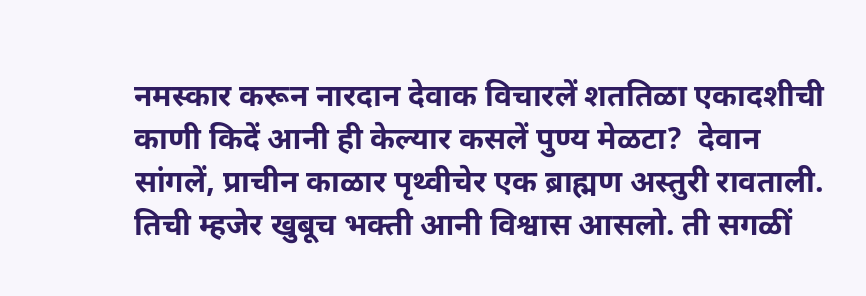नमस्कार करून नारदान देवाक विचारलें शततिळा एकादशीची काणी किदें आनी ही केल्यार कसलें पुण्य मेळटा?  देवान सांगलें, प्राचीन काळार पृथ्वीचेर एक ब्राह्मण अस्तुरी रावताली. तिची म्हजेर खुबूच भक्ती आनी विश्वास आसलो. ती सगळीं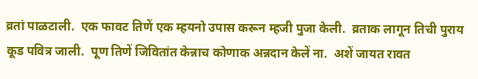व्रतां पाळटाली.  एक फावट तिणें एक म्हयनो उपास करून म्हजी पुजा केली.  व्रताक लागून तिची पुराय कूड पवित्र जाली.  पूण तिणें जिवितांत केन्नाच कोणाक अन्नदान केलें ना.  अशें जायत रावत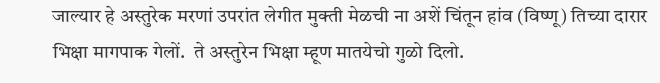जाल्यार हे अस्तुरेक मरणां उपरांत लेगीत मुक्ती मेळची ना अशें चिंतून हांव (विष्णू) तिच्या दारार भिक्षा मागपाक गेलों.  ते अस्तुरेन भिक्षा म्हूण मातयेचो गुळो दिलो.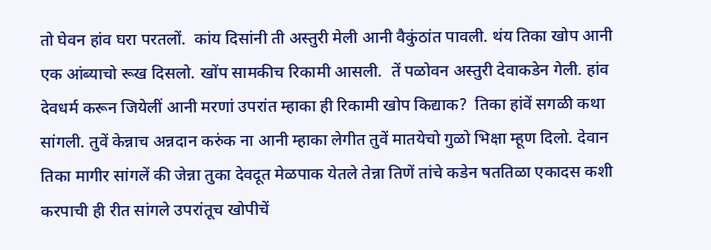तो घेवन हांव घरा परतलों.  कांय दिसांनी ती अस्तुरी मेली आनी वैकुंठांत पावली. थंय तिका खोप आनी एक आंब्याचो रूख दिसलो. खोंप सामकीच रिकामी आसली.  तें पळोवन अस्तुरी देवाकडेन गेली. हांव देवधर्म करून जियेलीं आनी मरणां उपरांत म्हाका ही रिकामी खोप किद्याक?  तिका हांवें सगळी कथा सांगली. तुवें केन्नाच अन्नदान करुंक ना आनी म्हाका लेगीत तुवें मातयेचो गुळो भिक्षा म्हूण दिलो. देवान तिका मागीर सांगलें की जेन्ना तुका देवदूत मेळपाक येतले तेन्ना तिणें तांचे कडेन षततिळा एकादस कशी करपाची ही रीत सांगले उपरांतूच खोपीचें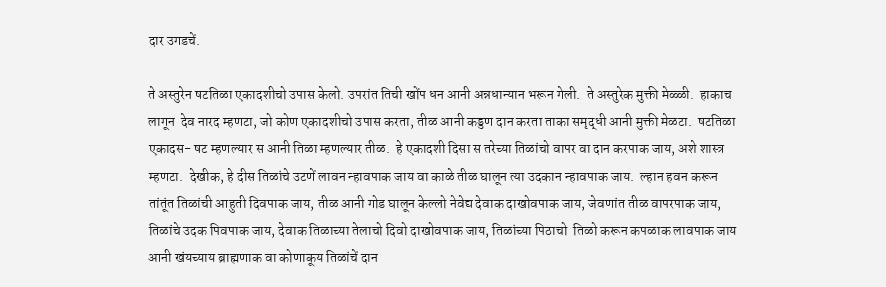दार उगडचें.

ते अस्तुरेन षटतिळा एकादशीचो उपास केलो. उपरांत तिची खोंप धन आनी अन्नधान्यान भरून गेली.  ते अस्तुरेक मुक्ती मेळ्ळी.  हाकाच लागून  देव नारद म्हणटा, जो कोण एकादशीचो उपास करता, तीळ आनी कड्डण दान करता ताका समृद्धी आनी मुक्ती मेळटा.  षटतिळा एकादस- षट म्हणल्यार स आनी तिळा म्हणल्यार तीळ.  हे एकादशी दिसा स तरेच्या तिळांचो वापर वा दान करपाक जाय, अशे शास्त्र म्हणटा.  देखीक, हे दीस तिळांचे उटणें लावन न्हावपाक जाय वा काळे तीळ घालून त्या उदकान न्हावपाक जाय.  ल्हान हवन करून तांतूंत तिळांची आहुती दिवपाक जाय, तीळ आनी गोड घालून केल्लो नेवेद्य देवाक दाखोवपाक जाय, जेवणांत तीळ वापरपाक जाय, तिळांचे उदक पिवपाक जाय, देवाक तिळाच्या तेलाचो दिवो दाखोवपाक जाय, तिळांच्या पिठाचो  तिळो करून कपळाक लावपाक जाय आनी खंयच्याय ब्राह्मणाक वा कोणाकूय तिळांचें दान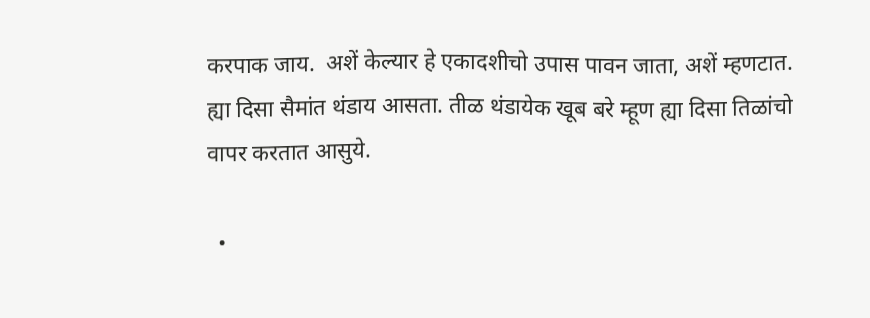करपाक जाय.  अशें केल्यार हे एकादशीचो उपास पावन जाता, अशें म्हणटात. ह्या दिसा सैमांत थंडाय आसता. तीळ थंडायेक खूब बरे म्हूण ह्या दिसा तिळांचो वापर करतात आसुये.

  •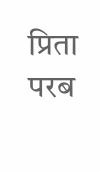प्रिता परब